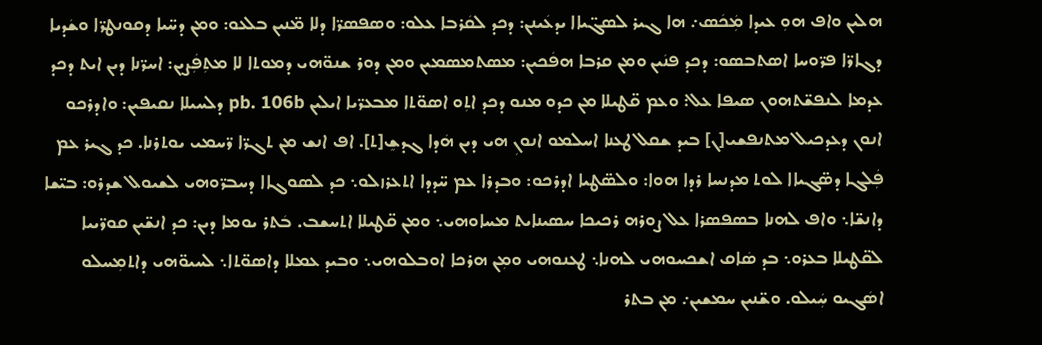ܗܠܝܢ ܘܐܦ ܗܘܼ ܥܝܕܐ ܡܲܟܿܣ܇ ܗܐ ܓܝܪ ܠܣܓ̈ܝܐܐ ܝܕܥܿܝܢܢ: ܕܟܕ ܠܩܿܪܒܐ ܥܠܘ: ܘܣܦܣܪ̈ܐ ܕܠܐ ܡ̈ܢܝܢ ܒܠܥܘ: ܘܡܢ ܕܚ̈ܝܐ ܕܩܘܢܛܪ̈ܐ ܘܫܿܕܝܐ ܕܓܐܪ̈ܐ ܦܪ̈ܘܚܐ ܐܣܬܒܣܘ: ܕܟܕ ܦܢܿܝܢ ܘܡܢ ܩܪܒܐ ܗܦܿܟܝܢ: ܡܣܬܡܣܡܝܢ ܘܡܢ ܕܘܪ ܫܢܘ̈ܗܝ ܕܡܘܬܐ ܠܐ ܡܬܼܦܲܨܝܢ: ܐܚܪ̈ܢܐ ܕܝܢ ܐܝܬ ܕܟܕ ܥܕܡܐ ܠܢܦܫ̈ܬܗܘܢ ܣܝܦܐ ܥܠ: ܘܥܡ ܩ̈ܛܝܠܐ ܡܢ ܟܕܘ ܡܢܘ ܕܟܕ ܐܬܼܘ ܐܣܘ̈ܬܐ ܡܒܥܪ̈ܝܐ ܐܝܠܝܢ pb. 106b ܕܠܚܝܠܐ ܢܩܝܦܝܢ: ܘܐܕܪܟܘ ܐܢܘܢ ܕܥܕܟܝܠ ܡܬܢܦܫܝ[ܢ] ܒܝܕ ܫܩܠ ܛܥܢܐ ܐܚܠܡܘ ܐܢܘܢܼ ܗܝ ܕܝܢ ܗܿܕܐ ܓܕܫܸ[ܬ]. ܐܦ ܐܢܫ ܡܢ ܬܓܪ̈ܐ ܪ̈ܚܡܝ ܝܘܬܪܢܐ. ܟܕ ܓܝܪ ܥܡ ܦܲܠܓܐ ܕܣ̈ܓܝܐܐ ܠܘܬ ܡܕܢܚܐ ܪܕܐ ܗܘܐ: ܘܠܣ̈ܛܝܐ ܐܕܪܟܘ: ܘܒܕܪܐ ܥܡ ܚ̈ܕܕܐ ܐܬܥܪܙܠܘ܆ ܟܕ ܠܣܘܓܐܐ ܕܚܒܪ̈ܘܗܝ ܠܫܝܘܠ ܫܕܪܘ: ܒܝ̈ܫܐ ܕܐܢܫ̈ܐ܆ ܘܐܦ ܠܗܢܐ ܒܣܦܣܪܐ ܥܠ ܨܘܪܗ ܪܟܝܟܐ ܚܣܝܢܐܝܬ ܡܚܐܘܗܝ܆ ܘܡܢ ܩ̈ܛܝܠܐ ܐܬܚܫܒ. ܒܿܬܪ ܝܘܡܐ ܕܝܢ: ܟܕ ܐܢܫ̈ܝܢ ܩܘܪ̈ܝܝܐ ܠܩ̈ܛܝܠܐ ܒܥܪܘ܆ ܒܕ ܣܿܐܩ ܐܫܟܚܘܗܝ ܠܗܢܐ܆ ܛܥܢܘܗܝ ܘܡܼܢ ܗܪܟܐ ܐܘܒܠܘܗܝ܆ ܘܒܝܕ ܥܡܠܐ ܕܐܣܘ̈ܬܐ܆ ܠܚܝܘ̈ܗܝ ܕܐܬܡܼܚܠܘ ܐܣܿܓܝܘ ܚܲܝܠܘ. ܘܫ̈ܢܝܢ ܚܡܫܝܢ܇ ܡܢ ܒܬܪ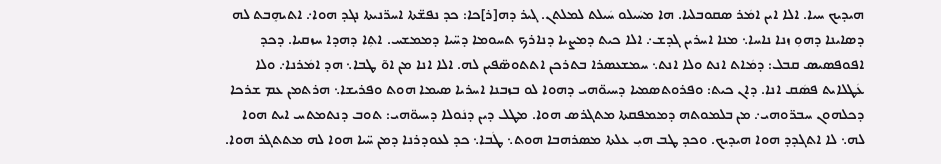ܗܝܕܝܟ ܚܝܐ. ܐܠܐ ܐܝܢ ܐܡܿܪ ܣܩܘܒܠܝܐ. ܗܐ ܡܚܿܝܠܘ ܚܿܝܠܬ ܠܡܠܬܢ. ܓܝܪ ܕܗ[ܪ]ܟܐ: ܟܕ ܢܦܫ̈ܬܐ ܐܚܪ̈ܢܝܬܐ ܢܓܕ ܗܘܐ܇ ܐܬܝܗܸܒܬ ܠܗ ܕܣܐܝܢܐ ܕܗܘܼ ܙܢܐ ܢܐܚܐ܆ ܡܢܐ ܐܚܪܝܢ ܓܕܫ܇ ܐܠܐ ܟܝܬ ܕܡܨܝܐ ܕܢܐܪܟ ܬܚܘܡܐ ܕܚ̈ܝܐ ܕܡܡܫܚ. ܐܬܼܐ ܕܗܕܐ ܚܙܩܝܐ. ܕܟܕ ܐܦܘܦܣܝܣ ܩܒܠ: ܕܡܿܐܬ ܐܢܬ ܘܠܐ ܐܢܬ܆ ܚܡܫܥܣܪܐ ܒܬܪܟܢ ܐܬܬܘܣ̈ܦܝܢ ܠܗ. ܐܠܐ ܐܢܐ ܡܢ ܐܘ̃ ܛܒܐ܆ ܗܕ ܐܡܿܪܢܐ܇ ܘܠܐ ܥܿܛܠܐܝܬ ܦܣܿܩ ܐܢܐ. ܕܐܢ ܟܝܬ: ܘܦܪܘܬܣܡܝܐ ܕܚܝܘ̈ܗܝ ܕܗܘܐ ܠܘ ܒܙܒܢܐ ܐܚܪܝܐ ܣܝܡܐ ܗܘܬ ܘܦܪܝܫܐ܆ ܗܪܬܡܢ ܥܡ ܫܪܟܐ ܕܟܠܗܘܢ ܚܒܪ̈ܘܗܝ܇ ܡܢ ܒܠܡܘܬܗ ܕܡܡܦܩܬܐ ܡܬܓܪܣ ܗܘܐ. ܡܛܠ ܕܝܢ ܕܢܿܘܠܐ ܕܚܝܘ̈ܗܝ: ܬܘܒ ܕܢܬܡܬܚ ܐܝܬ ܗܘܐ ܠܗ܆ ܠܐ ܐܬܓܕܕ ܗܘܐ ܗܝܕܝܟ. ܘܟܕ ܛܒ ܗܝܼ ܥܠܬܐ ܡܣܪܗܒܐ ܗܘܬ܆ ܛܿܒܐ܆ ܟܕ ܠܥܘܕܪܢܐ ܕܡܢ ܚ̈ܝܐ ܗܘܐ ܠܗ ܡܬܬܓܪ ܗܘܐ.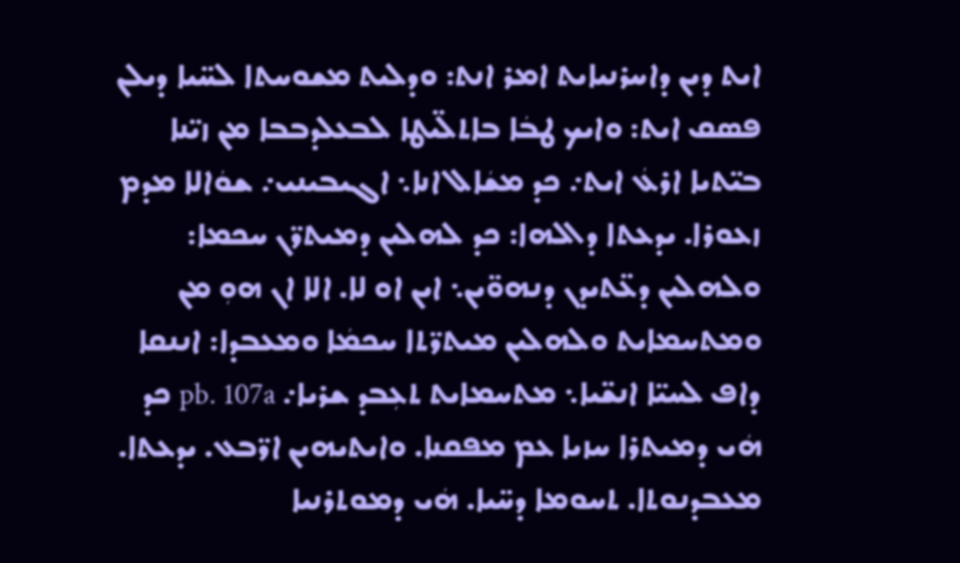ܐܝܬ ܕܝܢ ܕܐܚܪܢܝܐܝܬ ܐܡܪ ܐܢܬ: ܘܕܠܝܬ ܡܫܘܚܬܐ ܠܚ̈ܝܐ ܕܝܠܢ ܦܣܩ ܐܝܬ: ܘܐܝܟ ܛܒܿܐ ܒܐܬܠ̈ܝܛܐ ܠܒܥܠܕܒܒܐ ܡܢ ܙܝ̈ܢܐ ܒܝ̈ܬܝܐ ܐܪܥܿ ܐܝܬ܇ ܟܕ ܡܫܿܐܠ ܐܢܐ܆ ܐܓܝܒܝܢܝ܇ ܫܘܿܐܠܐ ܡܕܡ ܙܥܘܪܐ. ܝܕܥܬܐ ܕܐܠܗܐ: ܟܕ ܠܗܠܝܢ ܕܡܝܬܪ̈ܢ ܚܟܡܐ: ܘܠܗܠܝܢ ܕܥ̈ܬܝܕܢ ܕܢܗܘ̈ܝܢ܆ ܐܝܢ ܐܘ ܠܐ. ܐܠܐ ܐܢ ܗܘܼ ܡܢ ܘܡܬܚܡܐܝܬ ܘܠܗܠܝܢ ܡܝܬܪ̈ܬܐ ܚܟܡܿܐ ܘܡܥܒܕܐ: ܐܢܢܩܐ ܕܐܦ ܠܚܝ̈ܐ ܐܢܫ̈ܝܐ܆ ܡܬܚܡܐܝܬ ܬܥܼܒܕ ܫܪܝܐ܇ pb. 107a ܟܕ ܗܿܝ ܕܡܝܬܪܐ ܚܙܝܐ ܥܡ ܡܦܩܢܐ. ܘܐܝܬܝܗܝܢ ܐܪ̈ܒܥ. ܝܕܥܬܐ. ܡܥܒܕܢܘܬܐ. ܬܚܘܡܐ ܕܚ̈ܝܐ. ܗܿܝ ܕܡܘܬܪܢܝܐ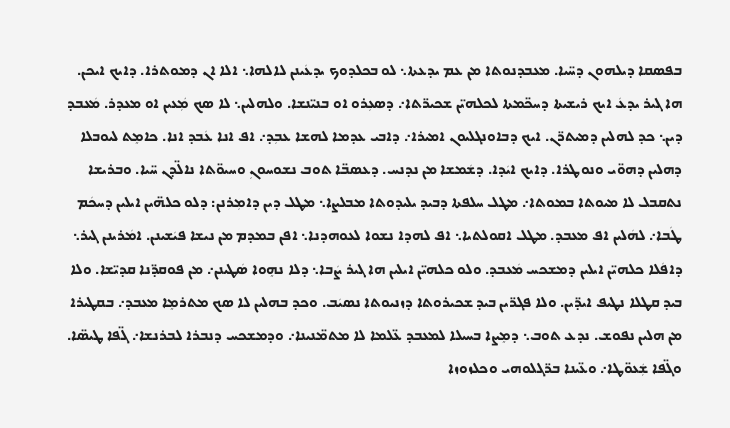ܒܦܣܩܐ ܕܝܠܗܘܢ ܕܚ̈ܝܐ. ܡܥܒܕܢܘܬܐ ܡܢ ܥܡ ܝܕܥܬܐ܆ ܠܘ ܒܟܠܕܘܟ ܝܕܥܿܝܢܢ ܠܐܠܗܐ܆ ܐܠܐ ܐܢ ܕܡܘܬܪܐ. ܕܐܝܟ ܐܝܟܢ. ܗܐ ܓܝܪ ܝܕܥܿ ܐܝܟ ܪܝܫܝܬܐ ܕܚܟ̈ܡܬܐ ܠܟܠܗܝ̈ܢ ܫܟܝܪ̈ܬܐ܇ ܕܣܥܼܪܘ ܐܘ ܒܢܝ̈ܢܫܐ. ܘܠܗܠܝܢ܆ ܠܐ ܣܟ ܡܲܥܝܢ ܐܘ ܡܥܕܪ. ܡܿܥܒܕ ܕܝܢ܆ ܟܕ ܠܗܠܝܢ ܕܡܝܬܪ̈ܢ. ܐܝܟ ܕܒܐܘܢܓܠܝܘܢ ܐܡܝܪܐ܇ ܕܐܒܝ ܥܕܡܐ ܠܗܫܐ ܥܒܼܕ܇ ܐܦ ܐܢܐ ܥܿܒܕ ܐܢܐ. ܟܐܡܸܬ ܠܝܘܒܠܐ ܕܗܠܝܢ ܕܗܘ̈ܝ ܘܢܘܛܪܐ. ܕܐܝܟ ܐܝܿܕܐ. ܕܫܿܡܫܐ ܡܢ ܢܕܢܚ. ܕܥܣܒ̈ܐ ܬܘܒ ܢܫܘܚܘܢܼ ܘܚܝܘ̈ܬܐ ܢܐܠ̈ܕܢ ܚ̈ܝܐ. ܘܒܪܝܫܐ ܢܬܩܒܠ ܠܐ ܡܝܘܬܐ ܒܡܘܬܐ܇ ܡܛܠ ܚܠܦܬܐ ܕܒܝܕ ܝܠܝܕܘܬܐ ܡܒܠܨܐ܆ ܡܛܠ ܕܝܢ ܕܐܡܼܪܢܢ: ܕܠܘ ܟܠܗ̈ܝܢ ܐܝܠܝܢ ܕܚܟܿܡ ܛܿܒܐ܇ ܠܗܿܠܝܢ ܐܦ ܡܥܒܕ. ܡܛܠ ܐܩܘܠܬܝܐ܆ ܐܦ ܠܗܕܐ ܢܫܘܐ ܠܥܘܗܕܢܐ܆ ܐܦܢ ܒܡܕܡ ܡܢ ܢܝܫܐ ܦܝܿܫܝܢܢ. ܐܡܿܪܝܢܢ ܓܝܪ܆ ܕܐܦܿܠܐ ܟܠܗܝ̈ܢ ܐܝܠܝܢ ܕܡܫܟܚ ܡܿܥܒܕ. ܘܠܘ ܟܠܗܝ̈ܢ ܐܝܠܝܢ ܗܐ ܓܝܪ ܨܿܒܐ܆ ܕܠܐ ܢܗܸܘܐ ܣܿܛܝܢܢ܇ ܡܢ ܦܘܩܕ̈ܢܐ ܩܕܝ̈ܫܐ. ܘܠܐ ܒܝܕ ܩܛܠܐ ܢܛܝܦ ܐܝܕ̈ܝܢ. ܘܠܐ ܦܓܪ̈ܝܢ ܒܝܕ ܫܟܝܪܘܬܐ ܕܙܢܝܘܬܐ ܢܣܝܿܒ. ܘܟܕ ܒܗܠܝܢ ܠܐ ܣܟ ܡܬܪܡܸܐ ܡܥܒܕ܇ ܒܩܛܝܪܐ ܡܢ ܗܠܝܢ ܢܦܘܫ. ܢܕܥ ܬܘܒ܆ ܕܡܸܨܐ ܒܚܝܠܐ ܠܡܥܒܕ ܥ̈ܠܡܐ ܠܐ ܡܬܡ̈ܢܝܢܐ܇ ܘܕܡܫܟܚ ܕܢܒܪܐ ܠܒܪܢܫܐ܇ ܓ̈ܦܐ ܛܝܣ̈ܐ. ܘܓ̈ܦܐ ܫܲܥܘ̈ܛܐ܇ ܘܥ̈ܝܢܐ ܒܪ̈ܓܠܘܗܝ ܘܟܠܙܘܙܐ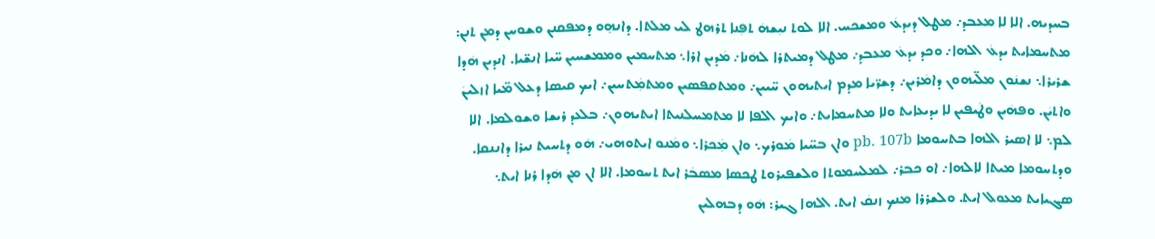ܒܚܕܝܗ. ܐܠܐ ܠܐ ܡܥܒܕ܇ ܡܛܠ ܕܝܕܥܿ ܘܡܫܟܚ. ܐܠܐ ܠܘܬ ܢܝܼܫܗܿ ܬܦܼܢܐ ܬܪܗܛ ܠܝ ܡܠܬܐ. ܕܐܢܗܸܘ ܕܡܦܩܢܢ ܘܫܘܚܢ ܕܡܢ ܬܢܢ: ܡܬܚܡܐܝܬ ܝܕܥܿ ܐܠܗܐ܇ ܘܟܕ ܝܕܥܿ ܡܥܒܕ܇ ܡܛܠ ܕܡܝܬܪܐ ܠܗܿܢܐ܇ ܡܿܕܝܢ ܐܪܐ܆ ܡܬܚܡܝܢ ܘܡܡܫܚܝܢ ܚ̈ܝܐ ܐܢܫ̈ܝܐ. ܐܢܕܝܢ ܗܿܕܐ ܫܪܝܪܐ܆ ܢܫܢܿܘܢ ܡܠ̈ܝܗܘܢ ܕܐܡܿܪܝܢ܇ ܕܫܪ̈ܝܐ ܡܕܡ ܐܝܬܝܗܘܢ ܚ̈ܝܝܢ܇ ܘܡܬܩܦܣܝܢ ܘܡܬܡܲܬܚܝܢ܇ ܐܝܟ ܩܝܣܐ ܕܥܠ ܡ̈ܝܐ ܐܙܠܝܢܿ ܘܐܬܝܿܢ. ܘܦܗܿܝܢ ܘܛܿܝܦܝܢ ܠܐ ܝܕܝܥܐܝܬ ܘܠܐ ܡܬܚܡܐܝܬ܇ ܘܐܝܟ ܐܠܦܐ ܠܐ ܡܬܡܚܠܢܝܬܐ ܐܝܬܝܗܘܢ܇ ܒܠܥܕ ܪܝܫܐ ܘܫܘܠܡܐ. ܐܠܐ ܠܡ܆ ܠܐ ܐܣܝܪ ܐܠܗܐ ܒܬܚܘܡܐ pb. 107b ܘܐܢ ܒܚ̈ܝܐ ܡܿܘܪܟ܆ ܘܐܢ ܡܲܟܪܐ܆ ܘܡܿܢܘ ܐܝܬܘܗܝ܇ ܗܿܘ ܕܬܚܝܬ ܢܝܪܐ ܕܐܢܢܩܐ. ܘܕܬܚܘܡܐ ܡܝܬܐ ܠܐܠܗܐ܇ ܐܘ ܟܒܪ܇ ܠܡܠܚܡܘܬܐ ܘܠܫܦܝܪܘܬ ܛܟܣܐ ܡܣܒܿܪ ܐܝܬ ܬܚܘܡܐ. ܐܠܐ ܐܢ ܡܢ ܗܿܕܐ ܪܢܐ ܐܝܬ܆ ܣܓܝܐܝܬ ܡܥܘܠ ܐܝܬ. ܘܠܫܪܪܐ ܡܢܟ ܙܢܩܿ ܐܝܬ. ܐܠܗܐ ܓܝܪ: ܗܿܘ ܕܒܗܠܝܢ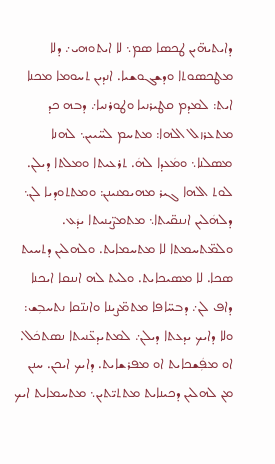ܕܐܝܬܝܗ̈ܝܢ ܛܟܣܐ ܣܡ܆ ܠܐ ܐܝܬܘܗܝ܇ ܕܠܐ ܡܛܟܣܘܬܐ ܘܕܫܓܘܫܝܐ. ܐܢܕܝܢ ܬܚܘܡܐ ܡܟܢܐ ܐܝܬ: ܠܡܕܡ ܩܛܝܪܢܝܐ ܘܛܘܪܢܝܐ܇ ܕܒܗ ܟܕ ܡܬܥܪܙܠ ܐܠܗܐ: ܡܬܚܡ ܠܚ̈ܝܝܢ܆ ܠܗܢܐ ܡܣܠܢܐ܆ ܘܡܿܥܕܐ ܠܗܿ. ܬܪܥܝܬܐ ܘܡܠܬܐ ܕܝܠܢ. ܠܘܬ ܐܠܗܐ ܓܝܪ ܡܗܝܡܢܝܢܢ: ܘܡܬܬܘܕܝܐ ܠܢ܆ ܕܠܗܿܠܝܢ ܐܢܢܩ̈ܝܬܐ܆ ܡܬܡܨ̈ܝܢܝܬܐ ܝܕܿܥ. ܘܠܡ̈ܬܚܡܬܐ ܠܐ ܡܬܚܡܐܝܬ. ܘܠܗܠܝܢ ܕܬܚܝܬ ܣܟܐ. ܠܐ ܡܣܝܟܐܝܬ. ܘܠܝܬ ܠܗ ܐܢܢܩܐ ܐܝܟܢܐ ܕܐܦ ܠܢ܇ ܕܒܚ̈ܐܦܐ ܡܬܡ̈ܨܝܢܐ ܘܐܢܢ̈ܩܐ ܢܬܚܒܼܫ: ܘܠܐ ܕܐܝܟ ܝܕܥܬܐ ܕܝܠܢ܇ ܠܡܬܝܕܥ̈ܢܝܬܐ ܢܣܬܟܿܠ. ܐܘ ܡܦܲܫܟܐܝܬ ܐܘ ܡܦܪܫܐܝܬ. ܕܐܝܟ ܐܝܟܢ. ܚܢܢ ܡܢ ܠܗܠܝܢ ܕܟܝܢܐܝܬ ܡܬܬܝ̈ܬܝܢ܆ ܡܬܚܡܐܝܬ ܐܝܟ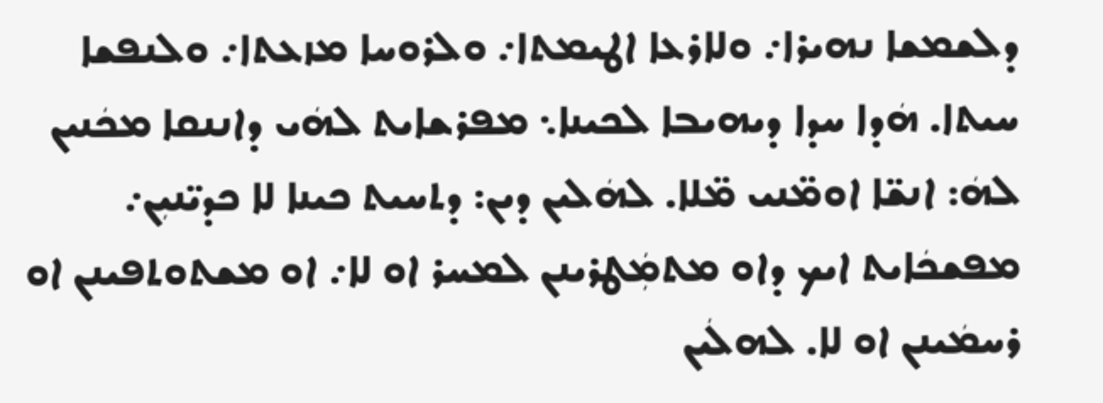ܕܠܫܡܫܐ ܢܗܝܪܐ܇ ܘܠܐܪܥܐ ܐܛܝܡܬܐ܇ ܘܠܪܘܚܐ ܡܙܥܬܐ܇ ܘܠܢܦܫܐ ܚܝܬܐ. ܗܿܕܐ ܚܕܐ ܕܝܗܝܒܐ ܠܟܝܢܐ܆ ܡܦܪܫܐܝܬ ܠܗܿܝ ܕܐܢܢܩܐ ܡܟܿܢܝܢ ܠܗܿ: ܐܢܫ̈ܐ ܐܘܡ̈ܢܝ ܡ̈ܠܐ. ܠܗܿܠܝܢ ܕܝܢ: ܕܬܚܝܬ ܟܝܢܐ ܠܐ ܟܕܝ̈ܢܝܼܢ܇ ܡܦܫܟܿܐܝܬ ܐܝܟ ܕܐܘ ܡܬܡܲܛܪܝܢܢ ܠܡܚܪ ܐܘ ܠܐ܇ ܐܘ ܡܫܬܘܬܦܝܢܢ ܐܘ ܪܚܡܿܝܢܢ ܐܘ ܠܐ. ܠܗܠܿܝܢ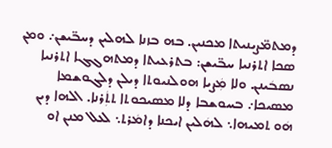ܕܡܬܡ̈ܨܝܢܝܬܐ ܡܟܢܝܢ. ܒܗ ܒܙܢܐ ܠܗܠܝܢ ܕܚܒ̈ܝܫܢ܇ ܘܡܢ ܣܟܐ ܐܬܪܢܝܐ ܚܒ̈ܝܫܢ: ܒܬܪܥܝܬܐ ܕܡܬܗܓܓܐ ܐܬܪܢܝܐ ܢܣܒܿܝܢܢ. ܘܠܐ ܡܲܨܝܐ ܗܘܠܢܝܘܬܐ ܕܝܠܢ ܕܠܓܘܫܡܐ ܡܣܝܟܐ܇ ܒܚܘܫܒܐ ܕܠܐ ܡܣܝܟܘܬܐ ܬܬܲܪܢܐ. ܐܠܗܐ ܕܝܢ ܗܿܘ ܬܡܝܗܐ܆ ܠܗܿܠܝܢ ܐܝܟܢܐ ܕܐܡܿܪܬ܆ ܠܥܠ ܡܢܢ ܐܘ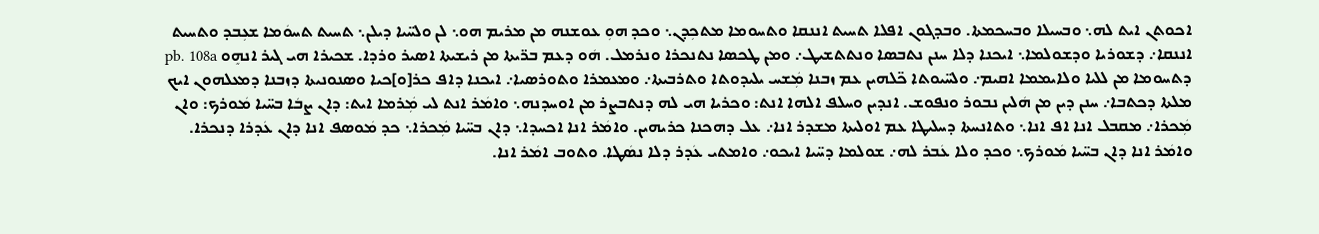ܐܟܘܬܢ ܐܝܬ ܠܗ܆ ܘܒܚܝܠܐ ܘܒܚܟܡܬܐ. ܘܒܕܓܘܢ ܐܦܠܐ ܬܚܝܬ ܐܢܢܩܐ ܘܬܚܘܡܐ ܡܬܟܼܕܢ܆ ܘܟܕ ܗܘܼ ܥܘܫܢܗ ܡܢ ܡܪܝܡ ܗܘ܆ ܠܢ ܘܠܚ̈ܝܐ ܕܝܠܢ܆ ܬܚܝܬ ܬܚܘܿܡܐ ܫܥܼܒܕ ܘܬܚܝܬ ܐܢܢܩܐ܇ ܕܫܘܪܝܐ ܘܕܫܘܠܡܐ܆ ܐܝܟܢܐ ܕܠܐ ܚܢܢ ܢܬܒܣܐ ܘܢܬܬܫܝܛ܇ ܘܡܢ ܛܟܣܐ ܢܬܢܟܪܐ ܘܢܪܡܠ. ܗܿܘ ܕܥܡ ܒܪ̈ܝܬܐ ܡܢ ܪܝܫܝܬܐ ܐܣܝܪ ܘܪܕܐ. ܫܟܝܪܐ ܗܝ ܓܝܪ ܐܢܗܸܘ pb. 108a ܕܬܚܘܡܐ ܡܢ ܠܠܝܐ ܘܠܐܝܡܡܐ ܐܩܝܡ܇ ܘܠܚ̈ܝܘܬܐ ܟ̈ܠܗܝܢ ܥܡ ܙܒܢܐ ܡܲܫܚ ܝܠܝܕܘܬܐ ܘܬܪܒܝܬܐ܇ ܘܡܥܡܪܐ ܘܬܘܪܣܝܐ܇ ܐܝܟܢܐ ܕܐܦ ܟܪ[ܘ]ܟܝܐ ܘܣܢܘܢܝܬܐ ܕܙܒܢܐ ܕܡܥܠܗܘܢ ܐܝܟ ܡܠܬܐ ܕܟܬܒܐ܇ ܚܢܢ ܕܝܢ ܡܢ ܗܿܠܝܢ ܢܒܘܪ ܘܢܦܘܫ. ܐܢܕܝܢ ܘܚܠܦ ܐܠܗܐ ܐܢܬ: ܘܟܪܝܐ ܗܝ ܠܗ ܕܢܬܒܨܪ ܡܢ ܐܘܚܕܢܗ܆ ܘܐܡܿܪ ܐܢܬ ܠܝ ܡܲܪܡܐ ܐܝܬ: ܕܐܢ ܨܒܿܐ ܒܚ̈ܝܐ ܡܿܘܪܟ: ܘܐܢ ܡܲܟܪܐ܇ ܡܩܒܠ ܐܢܐ ܐܦ ܐܢܐ܆ ܘܬܐܢܚܬܐ ܕܚܠܝܛܐ ܥܡ ܐܘܠܝܬܐ ܡܫܕܪ ܐܢܐ܇ ܥܠ ܕܗܟܢܐ ܟܪܝܗܝܢ. ܘܐܡܿܪ ܐܢܐ ܐܟܚܕܐ܆ ܕܐܢ ܒܚ̈ܝܐ ܡܲܟܪܐ܆ ܟܕ ܡܿܘܣܦ ܐܢܐ ܕܐܢ ܥܿܕܪܐ ܕܢܟܪܐ. ܘܐܡܿܪ ܐܢܐ ܕܐܢ ܒܚ̈ܝܐ ܡܿܘܪܟ܆ ܘܟܕ ܘܠܐ ܥܿܒܪ ܠܗ܇ ܫܘܠܡܐ ܕܚ̈ܝܐ ܐܝܟܘ܇ ܘܐܡܬܝ ܥܿܕܪ ܕܠܐ ܢܣܿܛܐ. ܘܬܘܒ ܐܡܿܪ ܐܢܐ.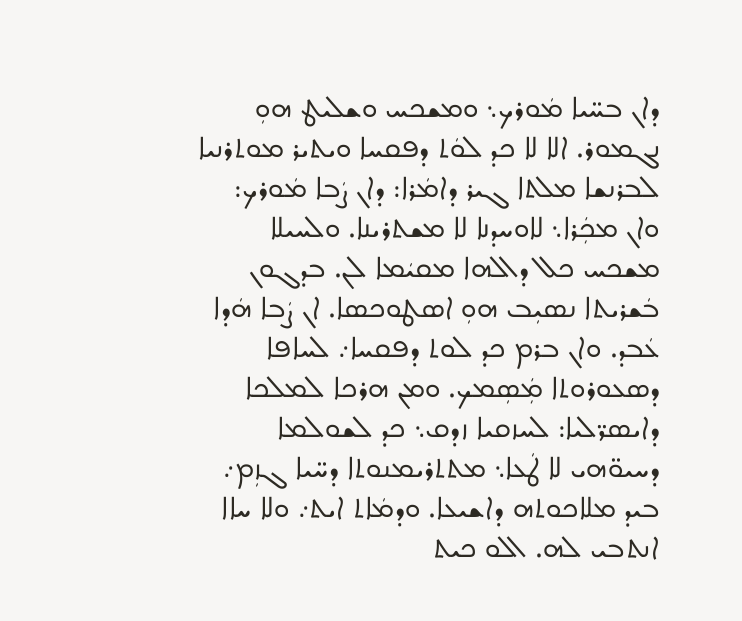ܕܐܢ ܒܚ̈ܝܐ ܡܿܘܪܟ܆ ܘܡܫܟܚ ܘܫܠܝܛ ܗܘܼ ܢܓܡܘܪ. ܐܠܐ ܠܐ ܟܕ ܠܘܿܬ ܕܦܩܚܐ ܘܝܬܝܪ ܡܘܬܪܢܝܐ ܠܒܪܢܫܐ ܡܠܬܐ ܓܝܪ ܕܐܡܿܪܐ: ܕܐܢ ܨܿܒܐ ܡܿܘܪܟ: ܘܐܢ ܡܟܲܪܐ܆ ܠܐܘܚܕܢܐ ܠܐ ܡܫܬܪܝܢܐ. ܘܠܚܝܠܐ ܡܫܟܚ ܟܠ ܕܐܠܗܐ ܡܩܝܿܡܐ ܠܢ. ܒܕܓܘܢ ܒܿܫܪܝܬܐ ܢܣܝܼܒ ܗܘܼ ܐܣܛܘܟܣܐ. ܐܢ ܨܿܒܐ ܗܿܕܐ ܥܿܒܕ. ܘܐܢ ܒܪܡ ܟܕ ܠܘܬ ܕܦܩܚܐ܇ ܠܚܐܦܐ ܕܣܥܘܪܘܬܐ ܡܲܣܼܡܟ. ܘܡܢ ܗܪܟܐ ܠܡܠܟܐ ܕܐܝܣܪ̈ܠܝܐ: ܠܚܙܩܝܐ ܙܕܩ܆ ܟܕ ܠܫܘܠܡܐ ܕܚܝܘ̈ܗܝ ܠܐ ܛܿܥܐ܆ ܡܬܬܪܝܡܢܘܬܐ ܕܚ̈ܝܐ ܓܙܼܡ܇ ܒܝܕ ܡܠܐܟܘܬܗ ܕܐܫܝܥܐ. ܘܕܡܿܐܬ ܐܝܬ܇ ܘܠܐ ܚܐܐ ܐܢܬܒܝ ܠܗ. ܐܠܘ ܟܝܬ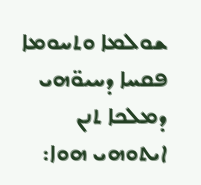ܫܘܠܡܐ ܘܬܚܘܡܐ ܦܩܚܐ ܕܚܝܘ̈ܗܝ ܕܡܠܟܐ ܬܢܢ ܐܝܬܘܗܝ ܗܘܐ: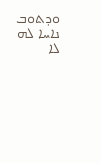ܘܕܬܘܒ ܢܐܚܐ ܠܗ ܠܐ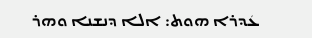ܥܿܕܪܐ ܗܘܬ: ܐܠܐ ܕܢܫܢܐ ܘܗܪ